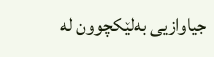جیاوازیی‌ بەلێكچوون له‌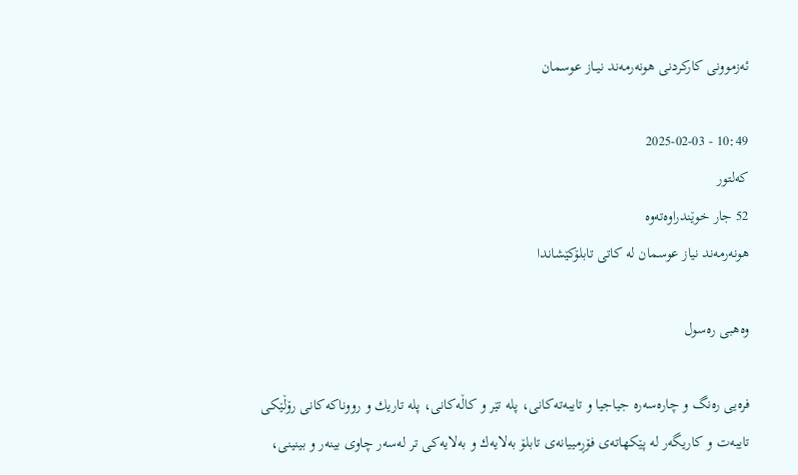ئه‌زموونی كاركردنی هونه‌رمه‌ند نیــاز عوسمان

10:49 - 2025-02-03
کەلتور
52 جار خوێندراوەتەوە
هونەرمەند نیاز عوسمان لە کاتی تابلۆکێشاندا

وه‌هبی رەسول

فره‌یی ره‌نگ و چاره‌سه‌ره‌ جیاجیا و تایبه‌ته‌كانی، پله ‌تێر و كاڵه‌كانی، پله‌ تاریك و رووناكه‌كانی رۆڵێكی تایبه‌ت و كاریگه‌ر له‌ پێكهاته‌ی فۆڕمییانه‌ی تابلۆ به‌لایه‌ك و به‌لایه‌كی تر له‌سه‌ر چاوی بینه‌ر و بینینی،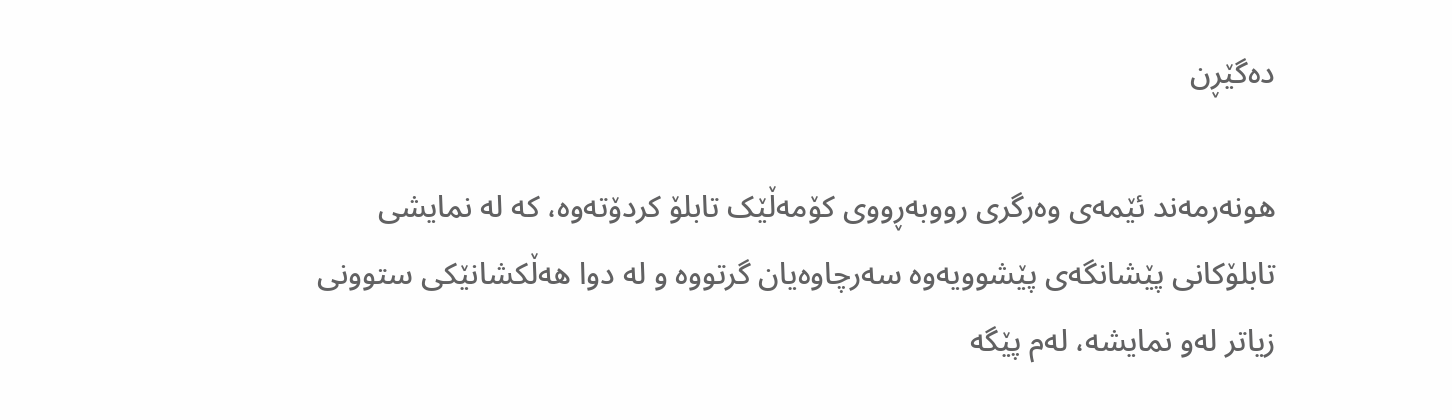ده‌گێڕن

هونه‌رمه‌ند ئێمه‌ی وه‌رگری رووبه‌ڕووی كۆمه‌ڵێک تابلۆ كردۆته‌وه‌، كه‌ له‌ نمایشی تابلۆكانی پێشانگه‌ی پێشوویه‌وه‌ سه‌رچاوه‌یان گرتووه‌ و له‌ دوا هه‌ڵكشانێكی ستوونی زیاتر له‌و نمایشه‌، له‌م پێگه‌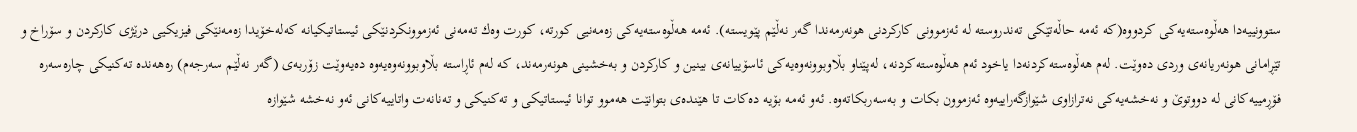ستوونییه‌دا هه‌ڵوەسته‌یه‌كی كردووه‌(كه‌ ئه‌مه‌ حاڵه‌تێكی ته‌ندروسته‌ له‌ ئه‌زموونی ‌كاركردنی هونه‌رمه‌ندا گه‌ر نه‌ڵێم پێویستە). ئه‌مه‌ هه‌ڵوەسته‌یه‌كی زه‌مه‌نیی كورته‌، كورت وه‌ك ته‌مه‌نی ئه‌زموونكردنێكی ئیستاتیكیانه‌‌ كه‌له‌خۆیدا زه‌مه‌نێكی فیزیكیی درێژی كاركردن و سۆراخ و تێڕامانی هونه‌ریانه‌ی وردی ده‌وێت. له‌م هه‌ڵوەسته‌كردنه‌دا یاخود ئه‌م هه‌ڵوەسته‌كردنه، له‌پێناو بڵاوبوونه‌وه‌یه‌كی ئاسۆییانه‌ی بینین و كاركردن و به‌خشینی هونه‌رمه‌ند، كه‌ له‌م ئاڕاسته‌ بڵاوبوونه‌وه‌یه‌وه‌ ده‌یه‌وێت زۆربه‌ی (گه‌ر نه‌ڵێم سه‌رجه‌م) ره‌هه‌نده‌ ته‌كنیكی چاره‌سه‌ره‌ فۆڕمییه‌كانی له‌ دووتوێ و نه‌خشه‌یه‌كی نه‌ترازاوی شێوازگه‌راییه‌وه‌ ئه‌زموون بكات و به‌سه‌ربكاته‌وه‌. ئه‌و ئه‌مه‌ بۆیه‌ ده‌كات تا هێنده‌ی بتوانێت هه‌موو توانا ئیستاتیكی و ته‌كنیكی و ته‌نانه‌ت واتاییه‌كانی ئه‌و نه‌خشه‌ شێوازه‌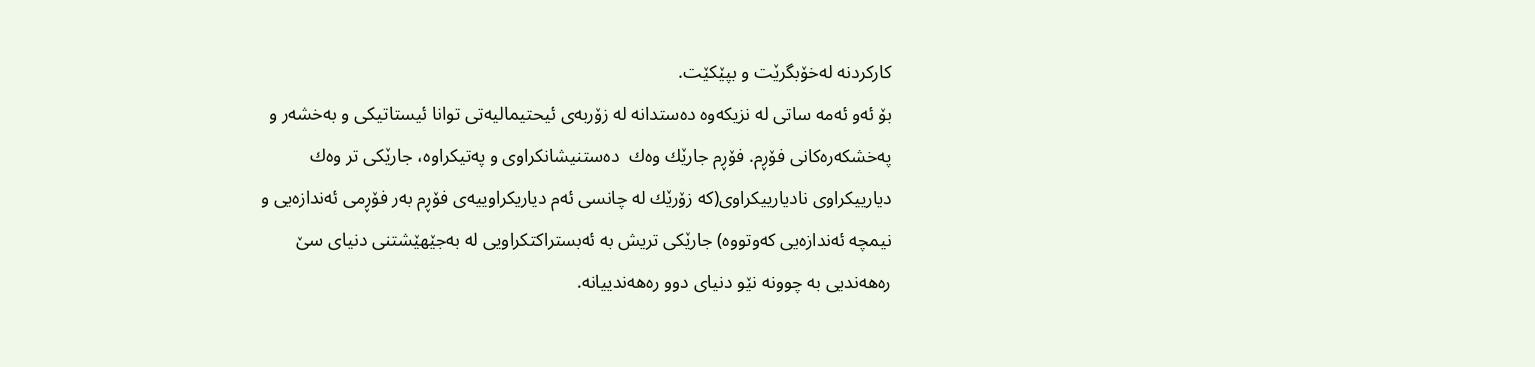كاركردنه‌ له‌خۆبگرێت و بپێكێت.
بۆ ئه‌و ئه‌مه‌ ساتی له‌ نزیكه‌وه‌ ده‌ستدانه‌ له‌ زۆربه‌ی ئیحتیمالیه‌تی توانا ئیستاتیكی و به‌خشه‌ر و په‌خشكه‌ره‌كانی فۆڕم. فۆڕم جارێك وه‌ك  ده‌ستنیشانكراوی و په‌تیكراوه، جارێكی تر وه‌ك دیارییكراوی نادیارییكراوی(كه‌ زۆرێك له‌ چانسی ئه‌م دیاریكراوییه‌ی فۆڕم به‌ر فۆڕمی ئه‌ندازه‌یی و نیمچه‌ ئه‌ندازه‌یی كه‌وتووه‌‌) جارێكی تریش به‌ ئه‌بستراكتكراویی له‌ به‌جێهێشتنی دنیای سێ ره‌هه‌ندیی به‌ چوونه‌ نێو دنیای دوو ره‌هه‌ندییانه‌.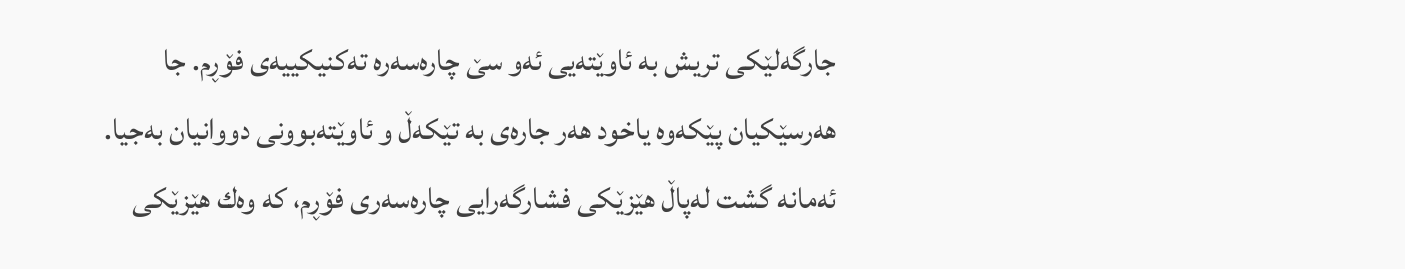جارگه‌لێكی تریش به‌ ئاوێته‌یی ئه‌و سێ چاره‌سه‌ره‌ ته‌كنیكییه‌ی فۆڕم. جا هه‌رسێکیان پێكه‌وه‌ یاخود هه‌ر جاره‌ی به‌ تێكه‌ڵ و ئاوێته‌بوونی دووانیان به‌جیا. ئه‌مانه‌ گشت له‌پاڵ هێزێكی فشارگه‌رایی چاره‌سه‌ری فۆڕم، كه‌ وه‌ك هێزێكی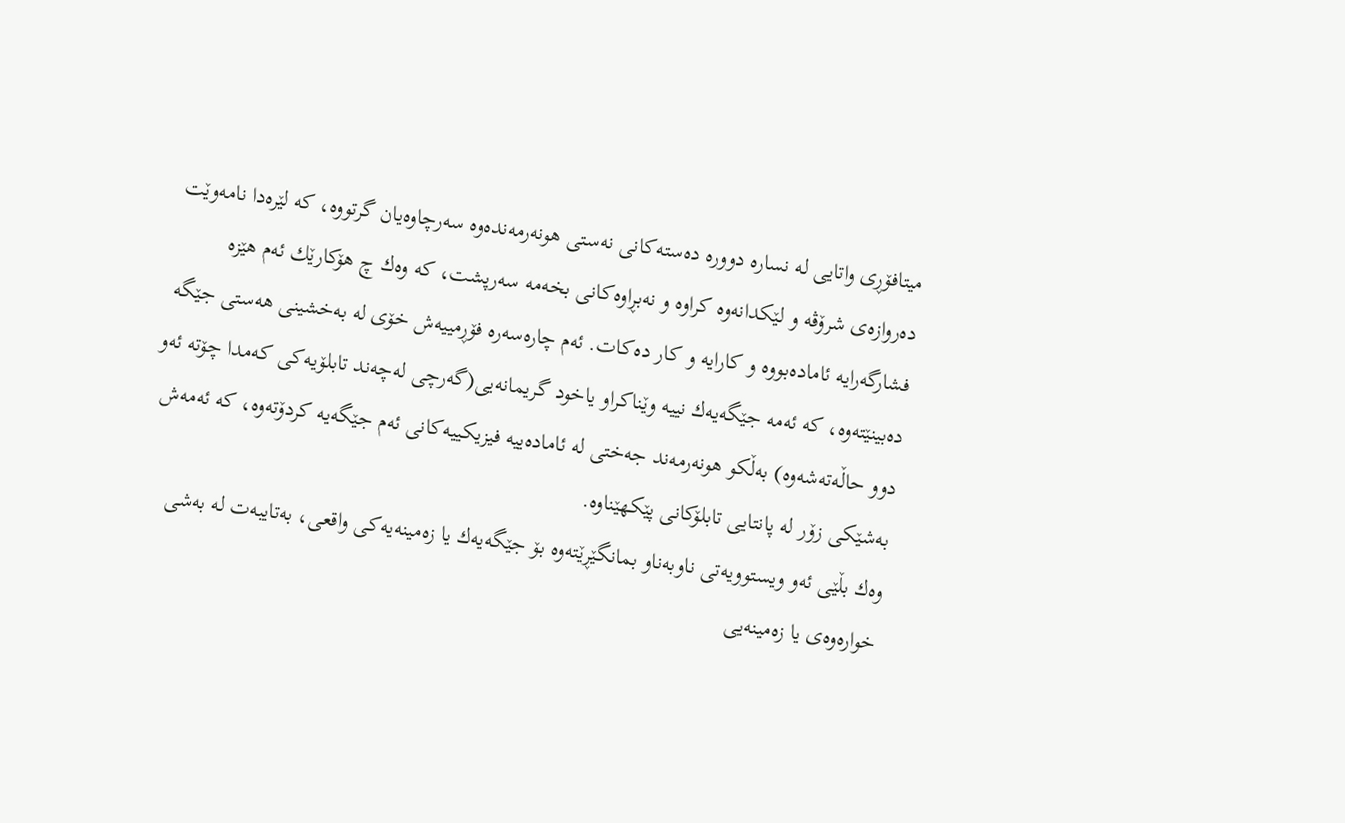میتافۆڕی واتایی له‌ نساره‌ دووره‌ ده‌سته‌كانی نه‌ستی هونه‌رمه‌نده‌وه‌ سه‌رچاوه‌یان گرتووه‌، كه‌ لێره‌دا نامه‌وێت ده‌روازه‌ی شرۆڤه‌ و لێكدانه‌وه‌ كراوه و نه‌بڕاوه‌‌كانی بخه‌مه‌ سه‌رپشت، كه‌ وه‌ك چ هۆكارێك ئه‌م هێزه‌ فشارگه‌رایه‌ ئاماده‌بووه‌ و كارایه‌ و كار ده‌كات. ئه‌م چاره‌سه‌ره‌ فۆڕمییه‌ش خۆی له‌ به‌خشینی هه‌ستی جێگه‌ ده‌بینێته‌وه‌، كه‌ ئه‌مه‌ جێگه‌یه‌ك نییه‌ وێناكراو یاخود گریمانه‌یی(گه‌رچی له‌چه‌ند تابلۆیه‌كی كه‌مدا چۆ‌ته‌ ئه‌و دوو حاڵه‌ته‌شه‌وه‌) به‌ڵكو هونه‌رمه‌ند جه‌ختی له‌ ئاماده‌ییه‌ فیزیكییه‌كانی ئه‌م جێگه‌یه‌ كردۆته‌وه‌، كه‌ ئه‌مه‌ش به‌شێكی زۆر له‌ پانتایی تابلۆكانی پێكهێناوە.
وه‌ك بڵێی ئه‌و ویستوویه‌تی ناوبه‌ناو بمانگێڕێته‌وه‌ بۆ جێگه‌یه‌ك یا زه‌مینه‌یه‌كی واقعی، به‌تایبه‌ت له‌ به‌شی خواره‌وه‌ی یا زه‌مینه‌یی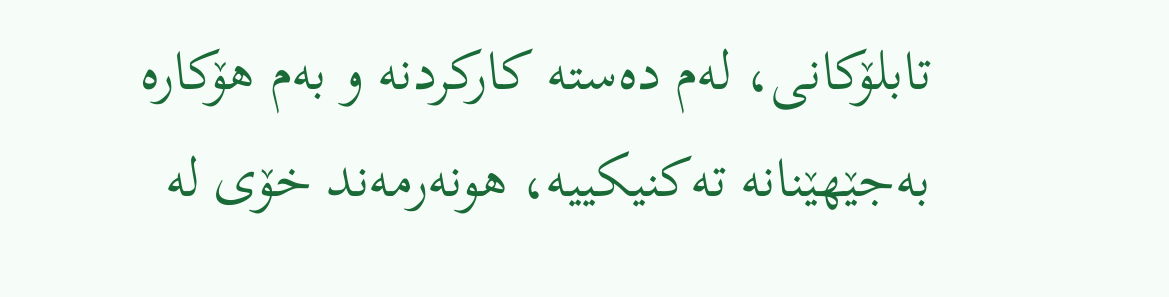تابلۆكانی، له‌م ده‌سته‌ كاركردنه‌ و به‌م هۆكاره‌ به‌جێهێنانه‌ ته‌كنیكییه،‌ هونه‌رمه‌ند خۆی له‌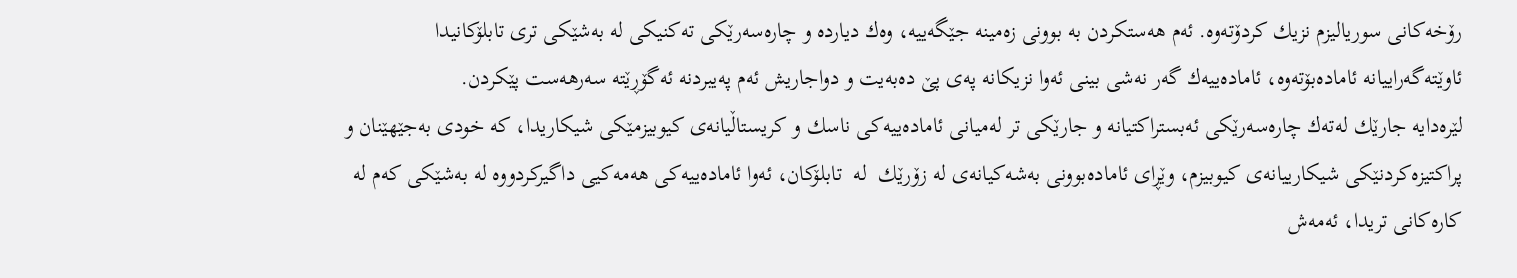رۆخه‌كانی سوریالیزم نزیك كردۆته‌وه‌. ئه‌م هه‌ستكردن به‌ بوونی زه‌مینه‌ جێگه‌ییه‌، وه‌ك دیارده‌ و چاره‌سه‌رێكی ته‌كنیكی له‌ به‌شێكی تری تابلۆكانیدا ئاوێته‌گه‌راییانه‌ ئاماده‌بۆته‌وه‌، ئاماده‌ییه‌ك گه‌ر نه‌شی بینی ئه‌وا نزیكانه‌ په‌ی پێ ده‌به‌یت و دواجاریش ئه‌م په‌یبردنه‌ ئه‌گۆڕێته‌ سه‌رهه‌ست پێكردن.
لێره‌دایه‌ جارێك له‌ته‌ك چاره‌سه‌رێكی ئه‌بستراكتیانه‌ و جارێكی تر له‌میانی ئاماده‌ییه‌كی ناسك و كریستاڵیانه‌ی كیوبیزمێكی شیكاریدا، كه‌ خودی به‌جێهێنان و پراكتیزه‌كردنێكی شیكارییانه‌ی كیوبیزم، وێڕای ئاماده‌بوونی به‌شه‌كیانه‌ی له‌ زۆرێك  له‌  تابلۆكان، ئه‌وا ئاماده‌ییه‌كی هه‌مه‌كیی داگیركردووه‌ له‌ به‌شێكی كه‌م له‌ كاره‌كانی تریدا، ئه‌مه‌ش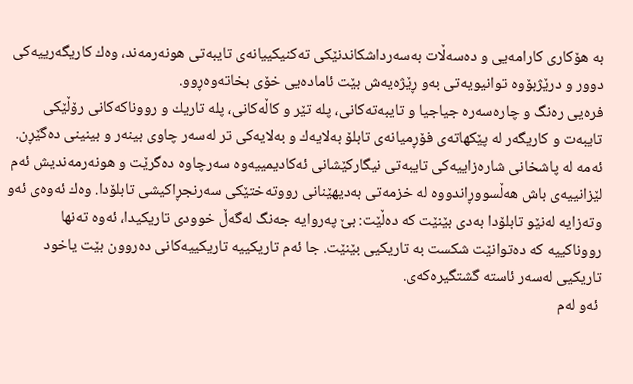به‌ هۆكاری كارامه‌یی و ده‌سه‌ڵات به‌سه‌رداشكاندنێكی ته‌كنیكییانه‌ی تایبه‌تی هونه‌رمه‌ند، وه‌ك كاریگه‌رییه‌كی دوور و درێژبۆوه‌ توانیویه‌تی به‌و ڕێژه‌یه‌ش بێت ئاماده‌یی خۆی بخاته‌وه‌ڕوو.
فره‌یی ره‌نگ و چاره‌سه‌ره‌ جیاجیا و تایبه‌ته‌كانی، پله ‌تێر و كاڵه‌كانی، پله‌ تاریك و رووناكه‌كانی رۆڵێكی تایبه‌ت و كاریگه‌ر له‌ پێكهاته‌ی فۆڕمیانه‌ی تابلۆ به‌لایه‌ك و به‌لایه‌كی تر له‌سه‌ر چاوی بینه‌ر و بینینی ده‌گێڕن. ئه‌مه‌ له پاشخانی‌ شاره‌زاییه‌كی تایبه‌تی نیگاركێشانی ئه‌كادیمییه‌وه‌ سه‌رچاوه ‌ده‌گرێت و هونه‌رمه‌ندیش ئه‌م لێزانییه‌ی باش هه‌ڵسووڕاندووه‌ له‌ خزمه‌تی به‌دیهێنانی رووته‌ختێكی سه‌رنجڕاكیشی تابلۆدا. وه‌ك ئه‌وه‌ی ئه‌و وته‌زایه‌ له‌نێو تابلۆدا به‌دی بێنێت كه‌ ده‌ڵێت: بێ په‌روایه‌ جه‌نگ له‌گه‌ڵ خوودی تاریكیدا، ئه‌وه‌ ته‌نها رووناكییه‌ كه‌ ده‌توانێت شكست به‌ تاریكیی بێنێت. جا ئه‌م تاریكییه‌ تاریكییه‌كانی ده‌روون بێت یاخود تاریكیی له‌سه‌ر ئاسته‌ گشتگیره‌كه‌ی.
 ئه‌و له‌م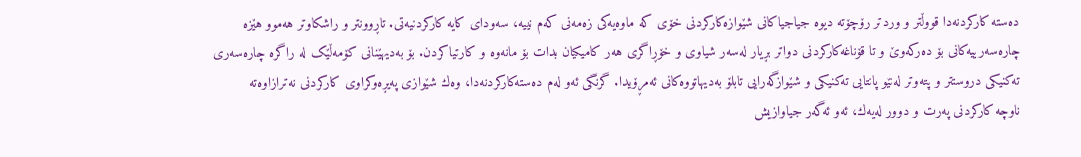ده‌سته‌ كاركردنه‌دا قووڵتر و وردتر رۆچۆته‌ دیوه‌ جیاجیاكانی شێوازه‌كاركردنی خۆی كه‌ ماوه‌یه‌كی زه‌مه‌نی كه‌م نییه،‌ سه‌ودای كایه‌ كاركردنیه‌تی. تاڕوونتر و راشكاوتر هه‌موو هێزه‌ چاره‌سه‌رییه‌كانی بۆ ده‌ركه‌وێ و تا قۆناغه‌كاركردنی دواتر بڕیار له‌سه‌ر شیاوی و خۆڕاگری هه‌ر كامیكیان بدات بۆ مانه‌وه‌ و كارتیاكردن. بۆ به‌دیهێنانی كۆمه‌ڵێک له‌ راگره‌ چاره‌سه‌ری ته‌كنیكی دروستتر و پته‌وتر له‌نێو پانتایی ته‌كنیكی و شێوازگه‌رایی تابلۆ به‌دیهاتووه‌كانی ئه‌مڕۆیدا. گرنگی ئه‌و له‌م ده‌سته‌كاركردنه‌دا، وه‌ك شێوازی په‌یڕه‌وكراوی كاركردنی نه‌ترازاوه‌ته‌ ناوچه ‌كاركردنی په‌رت و دوور له‌یه‌ك، ئه‌و ئه‌گه‌ر جیاوازیش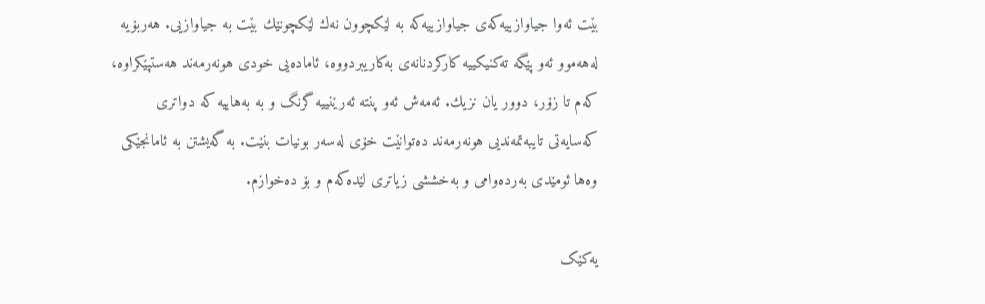بێت ئه‌وا جیاوازییه‌كه‌ی جیاوازییه‌كه‌ به‌ لێكچوون نه‌ك لێكچونێك بێت به‌ جیاوازیی. هه‌ربۆیه‌ له‌هه‌موو ئه‌و پێگه‌ ته‌كنیكییه‌ كاركردنانه‌ی به‌كاریبردووه‌، ئاماده‌یی خودی هونه‌رمه‌ند هه‌ستپێكراوه‌، كه‌م تا زۆر، دوور یان نزیك. ئه‌مه‌ش ئه‌و پنته‌ ئه‌رێنییه‌ گرنگ و به‌ به‌هاییه‌ كه‌ دواتری كه‌سایه‌تی تایبه‌تمه‌ندیی هونه‌رمه‌ند ده‌توانێت خۆی له‌سه‌ر بونیات بنێت. به‌ گه‌یشتن به‌ ئامانجێكی وه‌ها ئومێدی به‌رده‌وامی و به‌خششی زیاتری لێده‌كه‌م و بۆ ده‌خوازم.

یەکێک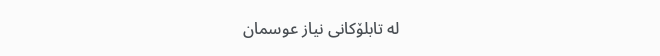لە تابلۆکانی نیاز عوسمان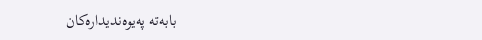بابەتە پەیوەندیدارەکان